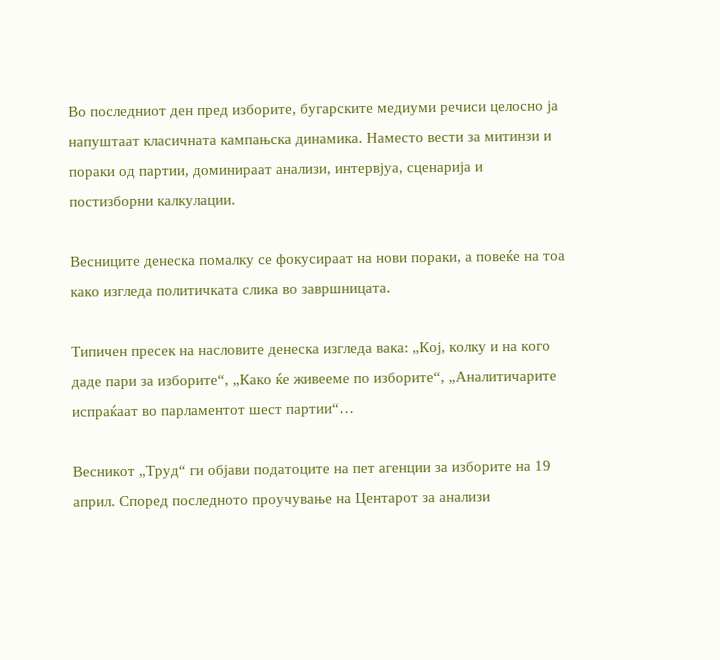Во последниот ден пред изборите, бугарските медиуми речиси целосно ја напуштаат класичната кампањска динамика. Наместо вести за митинзи и пораки од партии, доминираат анализи, интервјуа, сценарија и постизборни калкулации.

Весниците денеска помалку се фокусираат на нови пораки, а повеќе на тоа како изгледа политичката слика во завршницата.

Типичен пресек на насловите денеска изгледа вака: „Кој, колку и на кого даде пари за изборите“, „Како ќе живееме по изборите“, „Аналитичарите испраќаат во парламентот шест партии“…

Весникот „Труд“ ги објави податоците на пет агенции за изборите на 19 април. Според последното проучување на Центарот за анализи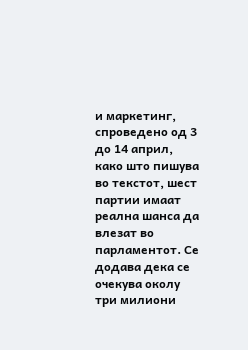и маркетинг, спроведено од 3 до 14 април, како што пишува во текстот, шест партии имаат реална шанса да влезат во парламентот. Се додава дека се очекува околу три милиони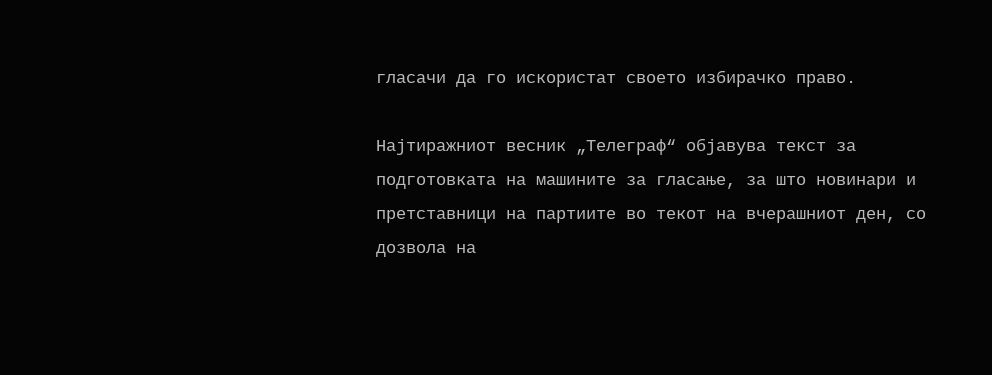гласачи да го искористат своето избирачко право.

Најтиражниот весник „Телеграф“ објавува текст за подготовката на машините за гласање, за што новинари и претставници на партиите во текот на вчерашниот ден, со дозвола на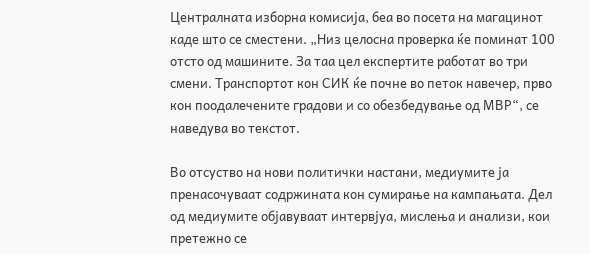Централната изборна комисија, беа во посета на магацинот каде што се сместени. „Низ целосна проверка ќе поминат 100 отсто од машините. За таа цел експертите работат во три смени. Транспортот кон СИК ќе почне во петок навечер, прво кон поодалечените градови и со обезбедување од МВР“, се наведува во текстот.

Во отсуство на нови политички настани, медиумите ја пренасочуваат содржината кон сумирање на кампањата. Дел од медиумите објавуваат интервјуа, мислења и анализи, кои претежно се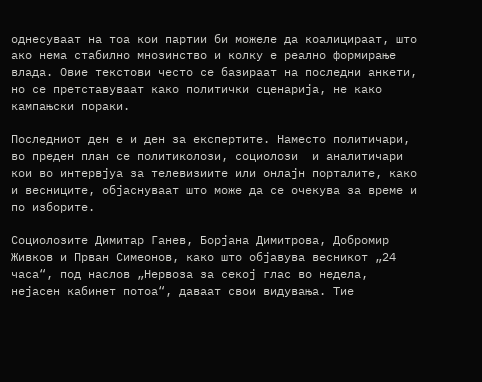однесуваат на тоа кои партии би можеле да коалицираат, што ако нема стабилно мнозинство и колку е реално формирање влада. Овие текстови често се базираат на последни анкети, но се претставуваат како политички сценарија, не како кампањски пораки.

Последниот ден е и ден за експертите. Наместо политичари, во преден план се политиколози, социолози  и аналитичари кои во интервјуа за телевизиите или онлајн порталите, како и весниците, објаснуваат што може да се очекува за време и по изборите.

Социолозите Димитар Ганев, Борјана Димитрова, Добромир Живков и Прван Симеонов, како што објавува весникот „24 часа“, под наслов „Нервоза за секој глас во недела, нејасен кабинет потоа“, даваат свои видувања. Тие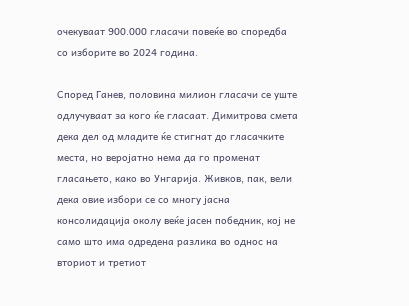очекуваат 900.000 гласачи повеќе во споредба со изборите во 2024 година.

Според Ганев, половина милион гласачи се уште одлучуваат за кого ќе гласаат. Димитрова смета дека дел од младите ќе стигнат до гласачките места, но веројатно нема да го променат гласањето, како во Унгарија. Живков, пак, вели дека овие избори се со многу јасна консолидација околу веќе јасен победник, кој не само што има одредена разлика во однос на вториот и третиот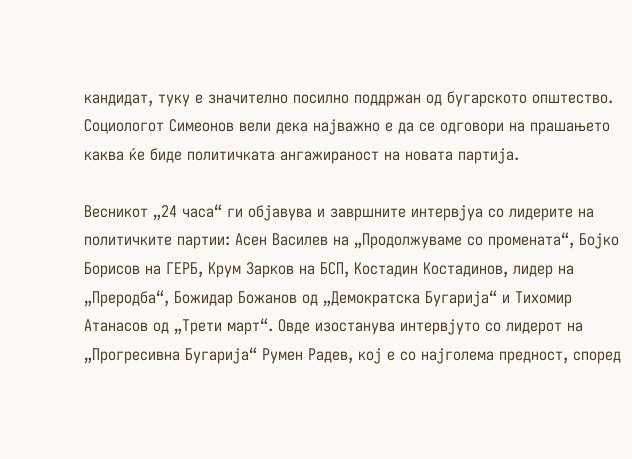кандидат, туку е значително посилно поддржан од бугарското општество. Социологот Симеонов вели дека најважно е да се одговори на прашањето каква ќе биде политичката ангажираност на новата партија.

Весникот „24 часа“ ги објавува и завршните интервјуа со лидерите на политичките партии: Асен Василев на „Продолжуваме со промената“, Бојко Борисов на ГЕРБ, Крум Зарков на БСП, Костадин Костадинов, лидер на „Преродба“, Божидар Божанов од „Демократска Бугарија“ и Тихомир Атанасов од „Трети март“. Овде изостанува интервјуто со лидерот на „Прогресивна Бугарија“ Румен Радев, кој е со најголема предност, според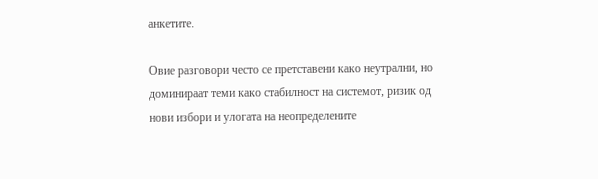анкетите.

Овие разговори често се претставени како неутрални, но доминираат теми како стабилност на системот, ризик од нови избори и улогата на неопределените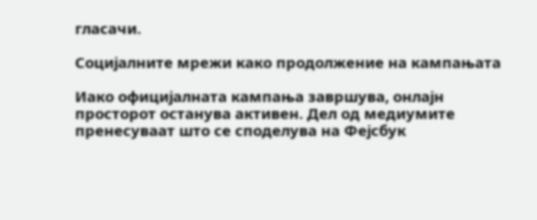гласачи.

Социјалните мрежи како продолжение на кампањата

Иако официјалната кампања завршува, онлајн просторот останува активен. Дел од медиумите пренесуваат што се споделува на Фејсбук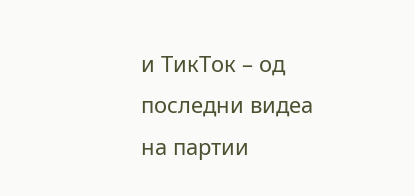и ТикТок – од последни видеа на партии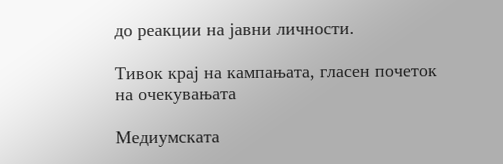до реакции на јавни личности.

Тивок крај на кампањата, гласен почеток на очекувањата

Медиумската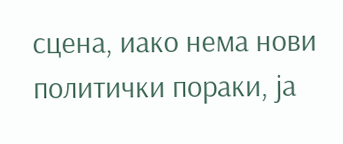сцена, иако нема нови политички пораки, ја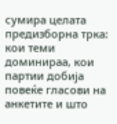сумира целата предизборна трка: кои теми доминираа, кои партии добија повеќе гласови на анкетите и што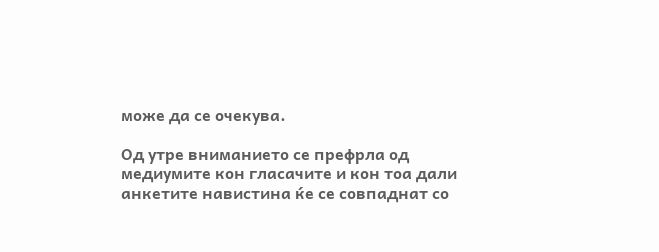може да се очекува.

Од утре вниманието се префрла од медиумите кон гласачите и кон тоа дали анкетите навистина ќе се совпаднат со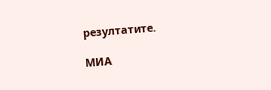резултатите.

МИА